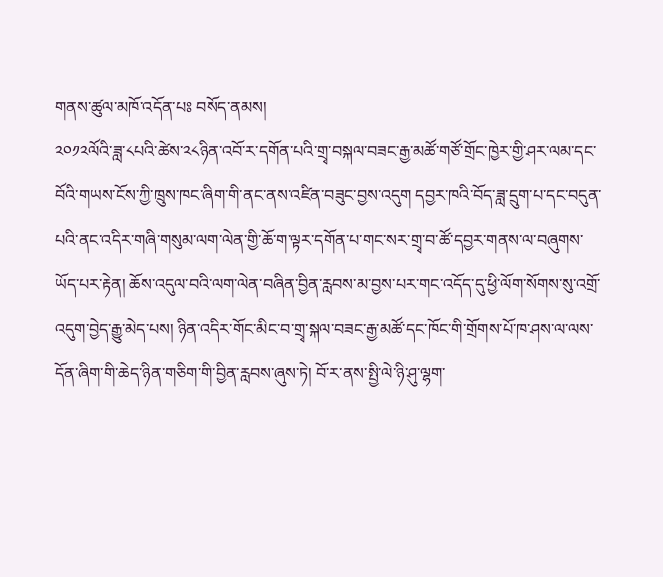གནས་ཚུལ་མཁོ་འདོན་པཿ བསོད་ནམས།
༢༠༡༢ལོའི་ཟླ་༨པའི་ཚེས་༢༨ཉིན་འབོ་ར་དགོན་པའི་གྲྭ་བསྐལ་བཟང་རྒྱ་མཚོ་གཙོ་གྲོང་ཁྱེར་གྱི་ཤར་ལམ་དང་བོའི་གཡས་ངོས་ཀྱི་ཁྲུས་ཁང་ཞིག་གི་ནང་ནས་འཛིན་བཟུང་བྱས་འདུག དབྱར་ཁའི་བོད་ཟླ་དྲུག་པ་དང་བདུན་པའི་ནང་འདིར་གཞི་གསུམ་ལག་ལེན་གྱི་ཆོ་ག་ལྟར་དགོན་པ་གང་སར་གྲྭ་བ་ཚོ་དབྱར་གནས་ལ་བཞུགས་ཡོད་པར་རྟེན། ཆོས་འདུལ་བའི་ལག་ལེན་བཞིན་བྱིན་རླབས་མ་བྱས་པར་གང་འདོད་དུ་ཕྱི་ལོག་སོགས་སུ་འགྲོ་འདུག་བྱེད་རྒྱུ་མེད་པས། ཉིན་འདིར་གོང་མིང་བ་གྲྭ་སྐལ་བཟང་རྒྱ་མཚོ་དང་ཁོང་གི་གྲོགས་པོ་ཁ་ཤས་ལ་ལས་དོན་ཞིག་གི་ཆེད་ཉིན་གཅིག་གི་བྱིན་རླབས་ཞུས་ཏེ། བོ་ར་ནས་སྤྱི་ལེ་ཉི་ཤུ་ལྷག་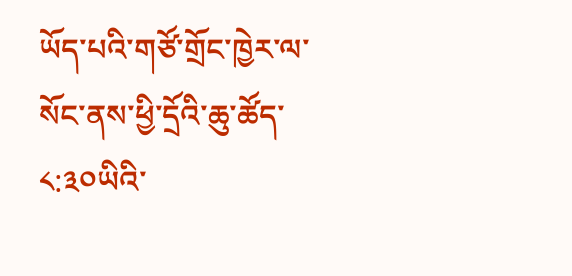ཡོད་པའི་གཙོ་གྲོང་ཁྱེར་ལ་སོང་ནས་ཕྱི་དྲོའི་ཆུ་ཚོད་༨:༣༠ཡིའི་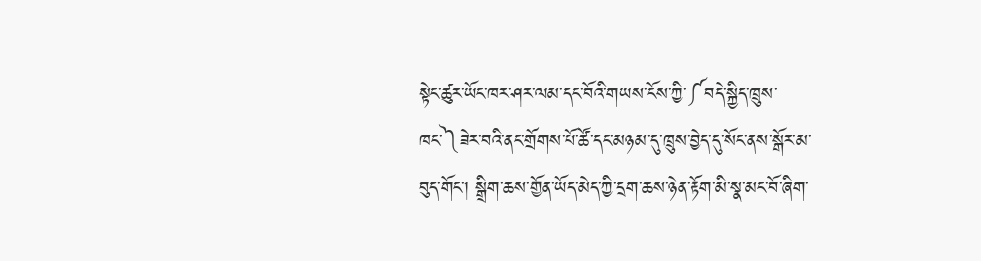སྟེང་ཚུར་ཡོང་ཁར་ཤར་ལམ་དང་བོའི་གཡས་ངོས་ཀྱི་༼བདེ་སྐྱིད་ཁྲུས་ཁང་༽ཟེར་བའི་ནང་གྲོགས་པོ་ཚོ་དང་མཉམ་དུ་ཁྲུས་བྱེད་དུ་སོང་ནས་སྒོར་མ་བུད་གོང་། སྒྲིག་ཆས་གྱོན་ཡོད་མེད་ཀྱི་དྲག་ཆས་ཉེན་རྟོག་མི་སྣ་མང་བོ་ཞིག་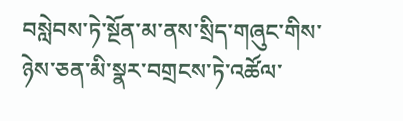བསླེབས་ཏེ་སྔོན་མ་ནས་སྲིད་གཞུང་གིས་ཉེས་ཅན་མི་སྣར་བགྲངས་ཏེ་འཚོལ་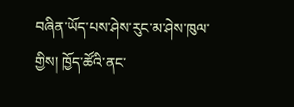བཞིན་ཡོད་པས་ཤེས་རུང་མ་ཤེས་ཁུལ་གྱིས། ཁྱོད་ཚོའི་ནང་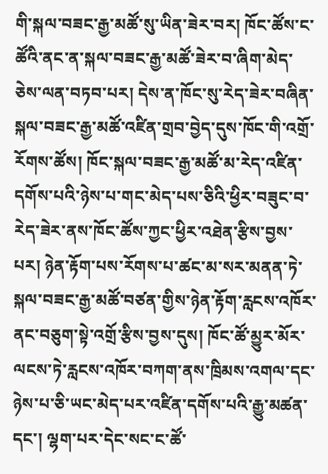གི་སྐལ་བཟང་རྒྱ་མཚོ་སུ་ཡིན་ཟེར་བར། ཁོང་ཚོས་ང་ཚོའི་ནང་ན་སྐལ་བཟང་རྒྱ་མཚོ་ཟེར་བ་ཞིག་མེད་ཅེས་ལན་བཏབ་པར། དེས་ན་ཁོང་སུ་རེད་ཟེར་བཞིན་སྐལ་བཟང་རྒྱ་མཚོ་འཛིན་གྲབ་བྱེད་དུས་ཁོང་གི་འགྲོ་རོགས་ཚོས། ཁོང་སྐལ་བཟང་རྒྱ་མཚོ་མ་རེད་འཛིན་དགོས་པའི་ཉེས་པ་གང་མེད་པས་ཅིའི་ཕྱིར་བཟུང་བ་རེད་ཟེར་ནས་ཁོང་ཚོས་ཀྱང་ཕྱིར་འཐེན་རྩིས་བྱས་པར། ཉེན་རྟོག་པས་རོགས་པ་ཚང་མ་སར་མནན་ཏེ་སྐལ་བཟང་རྒྱ་མཚོ་བཙན་གྱིས་ཉེན་རྟོག་རླངས་འཁོར་ནང་བཅུག་སྟེ་འགྲོ་རྩིས་བྱས་དུས། ཁོང་ཚོ་མྱུར་མོར་ལངས་ཏེ་རླངས་འཁོར་བཀག་ནས་ཁྲིམས་འགལ་དང་ཉེས་པ་ཅི་ཡང་མེད་པར་འཛིན་དགོས་པའི་རྒྱུ་མཚན་དང་། ལྷག་པར་དེང་སང་ང་ཚོ་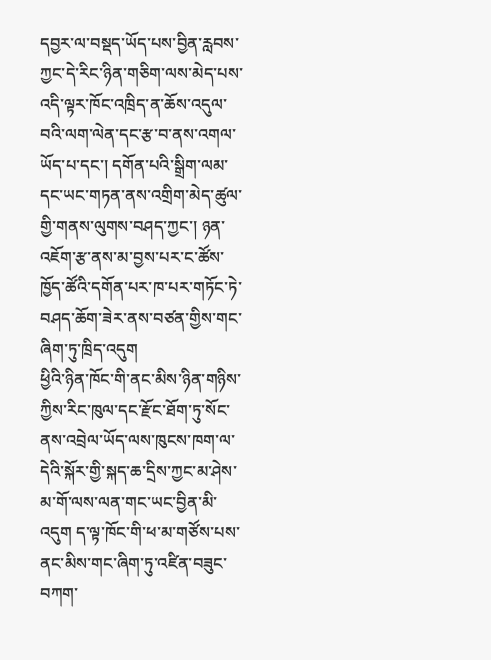དབྱར་ལ་བསྡད་ཡོད་པས་བྱིན་རླབས་ཀྱང་དེ་རིང་ཉིན་གཅིག་ལས་མེད་པས་འདི་ལྟར་ཁོང་འཁྲིད་ན་ཆོས་འདུལ་བའི་ལག་ལེན་དང་རྩ་བ་ནས་འགལ་ཡོད་པ་དང་། དགོན་པའི་སྒྲིག་ལམ་དང་ཡང་གཏན་ནས་འགྲིག་མེད་ཚུལ་གྱི་གནས་ལུགས་བཤད་ཀྱང་། ཉན་འཇོག་རྩ་ནས་མ་བྱས་པར་ང་ཚོས་ཁྱོད་ཚོའི་དགོན་པར་ཁ་པར་གཏོང་ཏེ་བཤད་ཆོག་ཟེར་ནས་བཙན་གྱིས་གང་ཞིག་ཏུ་ཁྲིད་འདུག
ཕྱིའི་ཉིན་ཁོང་གི་ནང་མིས་ཉིན་གཉིས་ཀྱིས་རིང་ཁུལ་དང་རྫོང་ཐོག་ཏུ་སོང་ནས་འབྲེལ་ཡོད་ལས་ཁུངས་ཁག་ལ་དེའི་སྐོར་གྱི་སྐད་ཆ་དྲིས་ཀྱང་མ་ཤེས་མ་གོ་ལས་ལན་གང་ཡང་བྱིན་མི་འདུག ད་ལྟ་ཁོང་གི་ཕ་མ་གཙོས་པས་ནང་མིས་གང་ཞིག་ཏུ་འཛིན་བཟུང་བཀག་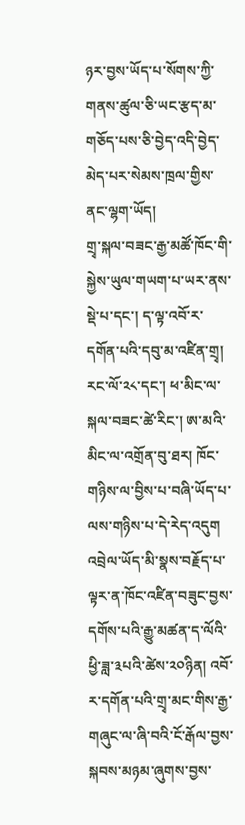ཉར་བྱས་ཡོད་པ་སོགས་ཀྱི་གནས་ཚུལ་ཅི་ཡང་རྩད་མ་གཅོད་པས་ཅི་བྱེད་འདི་བྱེད་མེད་པར་སེམས་ཁྲལ་གྱིས་ནང་ལྷག་ཡོད།
གྲྭ་སྐལ་བཟང་རྒྱ་མཚོ་ཁོང་གི་སྐྱེས་ཡུལ་གཡག་པ་ཡར་ནས་སྡེ་པ་དང་། ད་ལྟ་འབོ་ར་དགོན་པའི་དབུ་མ་འཛིན་གྲྭ། རང་ལོ་༢༨་དང་། ཕ་མིང་ལ་སྐལ་བཟང་ཚེ་རིང་། ཨ་མའི་མིང་ལ་འགྲོན་བུ་ཐར། ཁོང་གཉིས་ལ་བྱིས་པ་བཞི་ཡོད་པ་ལས་གཉིས་པ་དེ་རེད་འདུག འབྲེལ་ཡོད་མི་སྣས་བརྗོད་པ་ལྟར་ན་ཁོང་འཛིན་བཟུང་བྱས་དགོས་པའི་རྒྱུ་མཚན་ད་ལོའི་ཕྱི་ཟླ་༣པའི་ཚེས་༢༠ཉིན། འབོ་ར་དགོན་པའི་གྲྭ་མང་གིས་རྒྱ་གཞུང་ལ་ཞི་བའི་ངོ་རྒོལ་བྱས་སྐབས་མཉམ་ཞུགས་བྱས་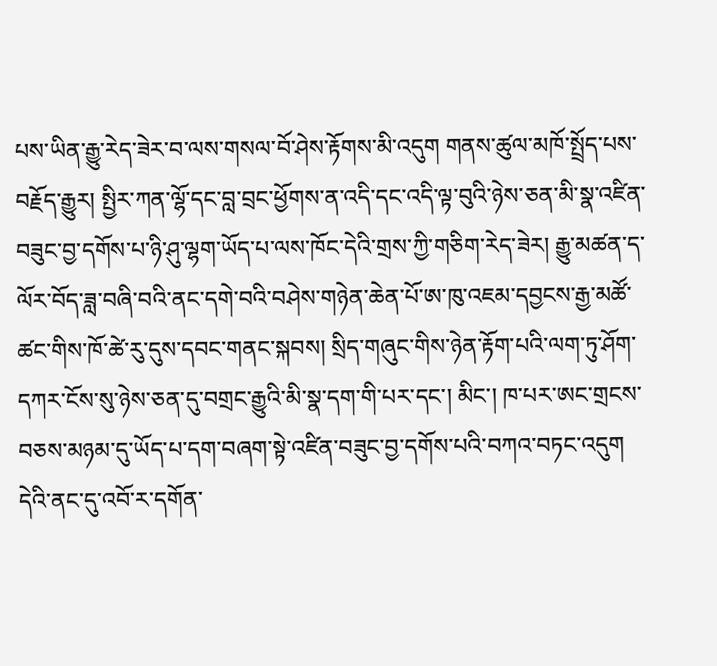པས་ཡིན་རྒྱུ་རེད་ཟེར་བ་ལས་གསལ་བོ་ཤེས་རྟོགས་མི་འདུག གནས་ཚུལ་མཁོ་སྤྲོད་པས་བརྗོད་རྒྱུར། སྤྱིར་ཀན་ལྷོ་དང་བླ་བྲང་ཕྱོགས་ན་འདི་དང་འདི་ལྟ་བུའི་ཉེས་ཅན་མི་སྣ་འཛིན་བཟུང་བྱ་དགོས་པ་ཉི་ཤུ་ལྷག་ཡོད་པ་ལས་ཁོང་དེའི་གྲས་ཀྱི་གཅིག་རེད་ཟེར། རྒྱུ་མཚན་ད་ལོར་བོད་ཟླ་བཞི་བའི་ནང་དགེ་བའི་བཤེས་གཉེན་ཆེན་པོ་ཨ་ཁུ་འཇམ་དབྱངས་རྒྱ་མཚོ་ཚང་གིས་ཁོ་ཚེ་རུ་དུས་དབང་གནང་སྐབས། སྲིད་གཞུང་གིས་ཉེན་རྟོག་པའི་ལག་ཏུ་ཤོག་དཀར་ངོས་སུ་ཉེས་ཅན་དུ་བགྲང་རྒྱུའི་མི་སྣ་དག་གི་པར་དང་། མིང་། ཁ་པར་ཨང་གྲངས་བཅས་མཉམ་དུ་ཡོད་པ་དག་བཞག་སྟེ་འཛིན་བཟུང་བྱ་དགོས་པའི་བཀའ་བཏང་འདུག དེའི་ནང་དུ་འབོ་ར་དགོན་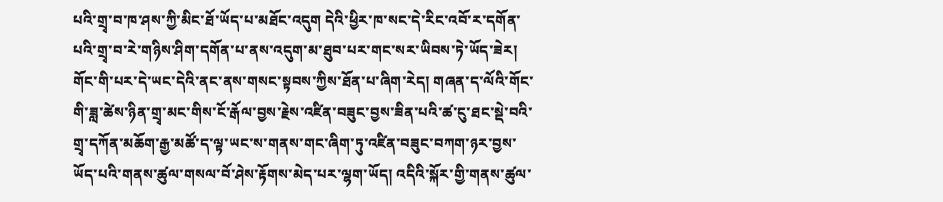པའི་གྲྭ་བ་ཁ་ཤས་ཀྱི་མིང་ཐོ་ཡོད་པ་མཐོང་འདུག དེའི་ཕྱིར་ཁ་སང་དེ་རིང་འབོ་ར་དགོན་པའི་གྲྭ་བ་རེ་གཉིས་ཤིག་དགོན་པ་ནས་འདུག་མ་ཐུབ་པར་གང་སར་ཡིབས་ཏེ་ཡོད་ཟེར། གོང་གི་པར་དེ་ཡང་དེའི་ནང་ནས་གསང་སྟབས་ཀྱིས་ཐོན་པ་ཞིག་རེད། གཞན་ད་ལོའི་གོང་གི་ཟླ་ཚེས་ཉིན་གྲྭ་མང་གིས་ངོ་རྒོལ་བྱས་རྗེས་འཛིན་བཟུང་བྱས་ཟིན་པའི་ཚ་ངུ་ཐང་སྡེ་བའི་གྲྭ་དཀོན་མཆོག་རྒྱ་མཚོ་ད་ལྟ་ཡང་ས་གནས་གང་ཞིག་ཏུ་འཛིན་བཟུང་བཀག་ཉར་བྱས་ཡོད་པའི་གནས་ཚུལ་གསལ་བོ་ཤེས་རྟོགས་མེད་པར་ལྷག་ཡོད། འདིའི་སྐོར་གྱི་གནས་ཚུལ་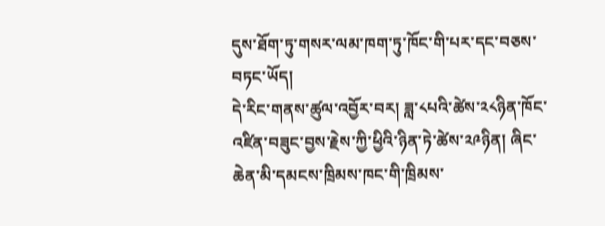དུས་ཐོག་ཏུ་གསར་ལམ་ཁག་ཏུ་ཁོང་གི་པར་དང་བཅས་བཏང་ཡོད།
དེ་རིང་གནས་ཚུལ་འབྱོར་བར། ཟླ་༨པའི་ཚེས་༢༨ཉིན་ཁོང་འཛིན་བཟུང་བྱས་རྗེས་ཀྱི་ཕྱིའི་ཉིན་ཏེ་ཚེས་༢༩ཉིན། ཞིང་ཆེན་མི་དམངས་ཁྲིམས་ཁང་གི་ཁྲིམས་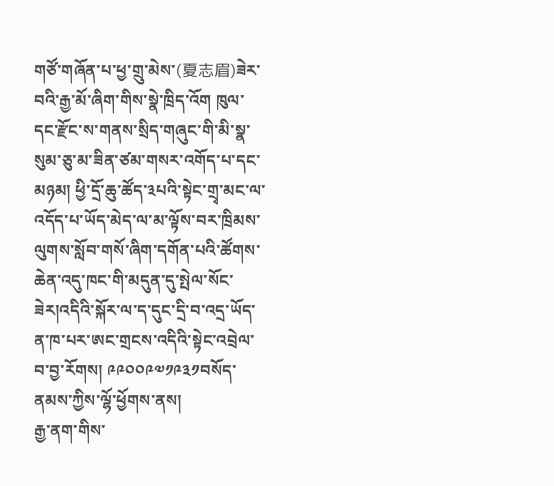གཙོ་གཞོན་པ་ཕྱ་གྲུ་མེས་(夏志眉)ཟེར་བའི་རྒྱ་མོ་ཞིག་གིས་སྣེ་ཁྲིད་འོག ཁུལ་དང་རྫོང་ས་གནས་སྲིད་གཞུང་གི་མི་སྣ་སུམ་ཅུ་མ་ཟིན་ཙམ་གསར་འགོད་པ་དང་མཉམ། ཕྱི་དྲོ་ཆུ་ཚོད་༣པའི་སྟེང་གྲྭ་མང་ལ་འདོད་པ་ཡོད་མེད་ལ་མ་ལྟོས་བར་ཁྲིམས་ལུགས་སློབ་གསོ་ཞིག་དགོན་པའི་ཚོགས་ཆེན་འདུ་ཁང་གི་མདུན་དུ་སྤེལ་སོང་ཟེར།འདིའི་སྐོར་ལ་ད་དུང་དྲི་བ་འདྲ་ཡོད་ན་ཁ་པར་ཨང་གྲངས་འདིའི་སྟེང་འབྲེལ་བ་བྱ་རོགས། ༩༩༠༠༩༧༡༩༣༡བསོད་ནམས་ཀྱིས་ལྷོ་ཕྱོགས་ནས།
རྒྱ་ནག་གིས་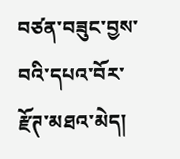བཙན་བཟུང་བྱས་བའི་དཔའ་བོར་རྫོཊ་མཐའ་མེད།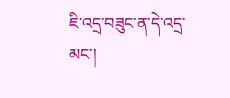ཇི་འདྲ་བཟུང་ན་དེ་འདྲ་མང་།